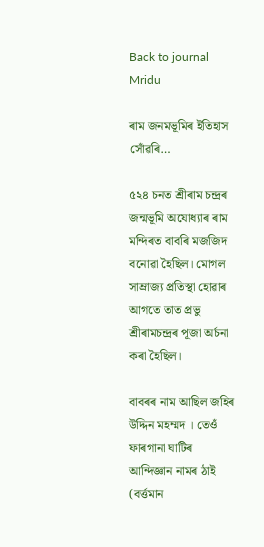Back to journal
Mridu

ৰাম জনমভূমিৰ ইতিহাস সোঁৱৰি…

৫২৪ চনত শ্ৰীৰাম চন্দ্ৰৰ জন্মভূমি অযোধ্যাৰ ৰাম মন্দিৰত বাবৰি মজজিদ বনোৱা হৈছিল। মোগল সাম্ৰাজ্য প্ৰতিস্থা হোৱাৰ আগতে তাত প্ৰভু শ্ৰীৰামচন্দ্ৰৰ পূজা অৰ্চনা কৰা হৈছিল।

বাবৰৰ নাম আছিল জহিৰ উদ্দিন মহম্মদ । তেওঁ ফাৰগানা ঘাটিৰ আন্দিজ্ঞান নামৰ ঠাই (বৰ্ত্তমান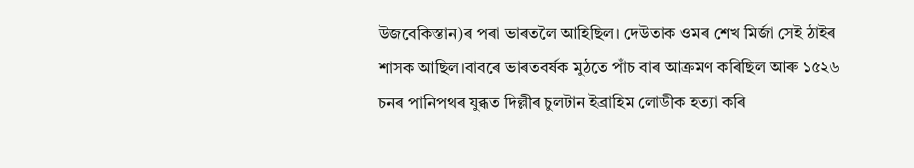উজবেকিস্তান)ৰ পৰা ভাৰতলৈ আহিছিল। দেউতাক ওমৰ শেখ মিৰ্জা সেই ঠাইৰ শাসক আছিল।বাবৰে ভাৰতবৰ্ষক মুঠতে পাঁচ বাৰ আক্ৰমণ কৰিছিল আৰু ১৫২৬ চনৰ পানিপথৰ যুব্ধত দিল্লীৰ চুলটান ইব্ৰাহিম লোডীক হত্যা কৰি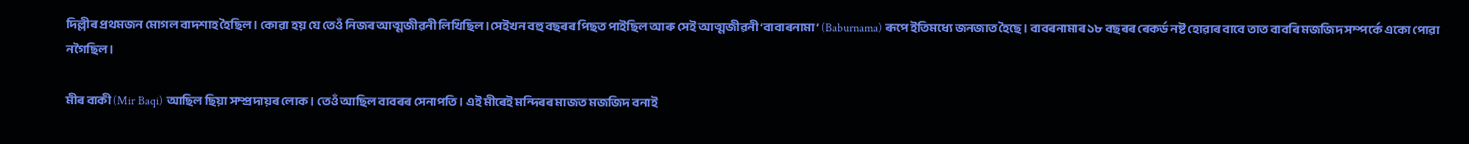দিল্লীৰ প্ৰথমজন মোগল বাদশাহ হৈছিল। কোৱা হয় যে তেওঁ নিজৰ আত্মজীৱনী লিখিছিল ।সেইখন বহু বছৰৰ পিছত পাইছিল আৰু সেই আত্মজীৱনী ‘বাবাৰনামা’ (Baburnama) ৰূপে ইতিমধ্যে জনজাত হৈছে। বাবৰনামাৰ ১৮ বছৰৰ ৰেকৰ্ড নষ্ট হোৱাৰ বাবে তাত বাবৰি মজজিদ সম্পৰ্কে একো পোৱা নগৈছিল।

মীৰ বাকী (Mir Baqi) আছিল ছিয়া সম্প্ৰদায়ৰ লোক। তেওঁ আছিল বাবৰৰ সেনাপতি। এই মীৰেই মন্দিৰৰ মাজত মজজিদ বনাই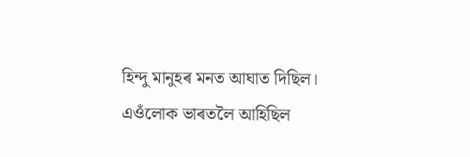হিন্দু মানুহৰ মনত আঘাত দিছিল। এওঁলোক ভাৰতলৈ আহিছিল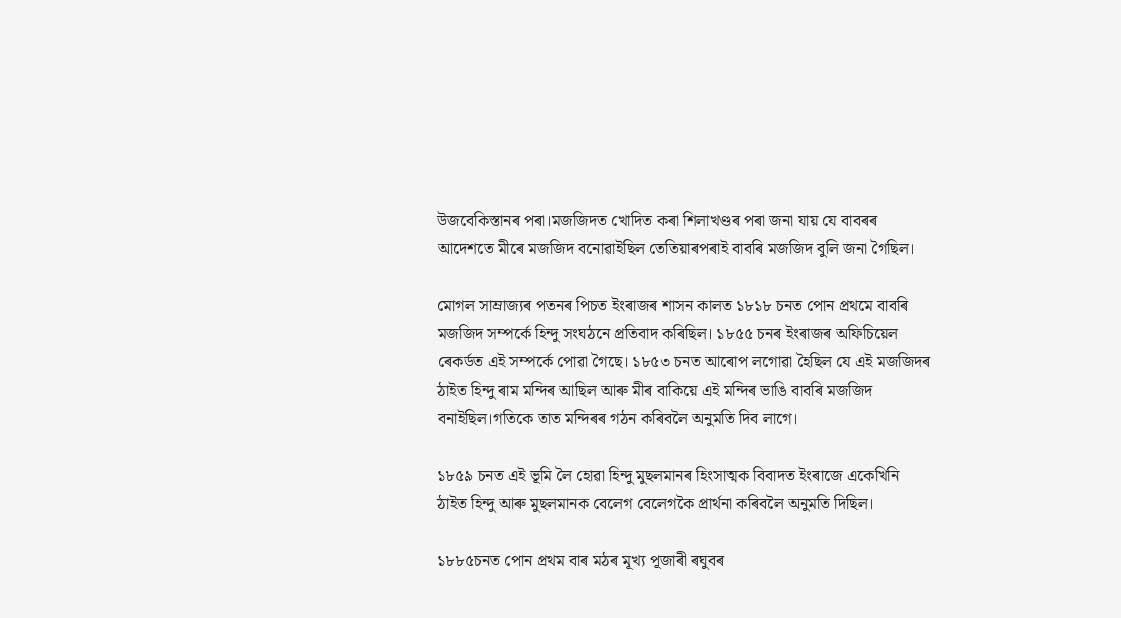উজবেকিস্তানৰ পৰা।মজজিদত খোদিত কৰা শিলাখণ্ডৰ পৰা জনা যায় যে বাবৰৰ আদেশতে মীৰে মজজিদ বনোৱাইছিল তেতিয়াৰপৰাই বাবৰি মজজিদ বুলি জনা গৈছিল।‍

মোগল সাম্ৰাজ্যৰ পতনৰ পিচত ইংৰাজৰ শাসন কালত ১৮১৮ চনত পোন প্ৰথমে বাবৰি মজজিদ সম্পৰ্কে হিন্দু সংঘঠনে প্ৰতিবাদ কৰিছিল। ১৮৫৫ চনৰ ইংৰাজৰ অফিচিয়েল ৰেকৰ্ডত এই সম্পৰ্কে পোৱা গৈছে। ১৮৫৩ চনত আৰোপ লগোৱা হৈছিল যে এই মজজিদৰ ঠাইত হিন্দু ৰাম মন্দিৰ আছিল আৰু মীৰ বাকিয়ে এই মন্দিৰ ভাঙি বাবৰি মজজিদ বনাইছিল।গতিকে তাত মন্দিৰৰ গঠন কৰিবলৈ অনুমতি দিব লাগে।

১৮৫৯ চনত এই ভূমি লৈ হোৱা হিন্দু মুছলমানৰ হিংসাত্মক বিবাদত ইংৰাজে একেখিনি ঠাইত হিন্দু আৰু মুছলমানক বেলেগ বেলেগকৈ প্ৰাৰ্থনা কৰিবলৈ অনুমতি দিছিল।

১৮৮৫চনত পোন প্ৰথম বাৰ মঠৰ মূখ্য পূজাৰী ৰঘুবৰ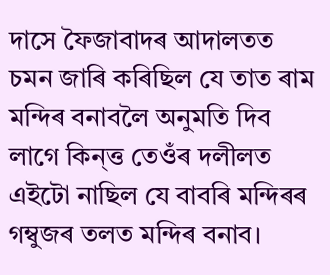দাসে ফৈজাবাদৰ আদালতত চমন জাৰি কৰিছিল যে তাত ৰাম মন্দিৰ বনাবলৈ অনুমতি দিব লাগে কিন্ত্ত তেওঁৰ দলীলত এইটো নাছিল যে বাবৰি মন্দিৰৰ গম্বুজৰ তলত মন্দিৰ বনাব।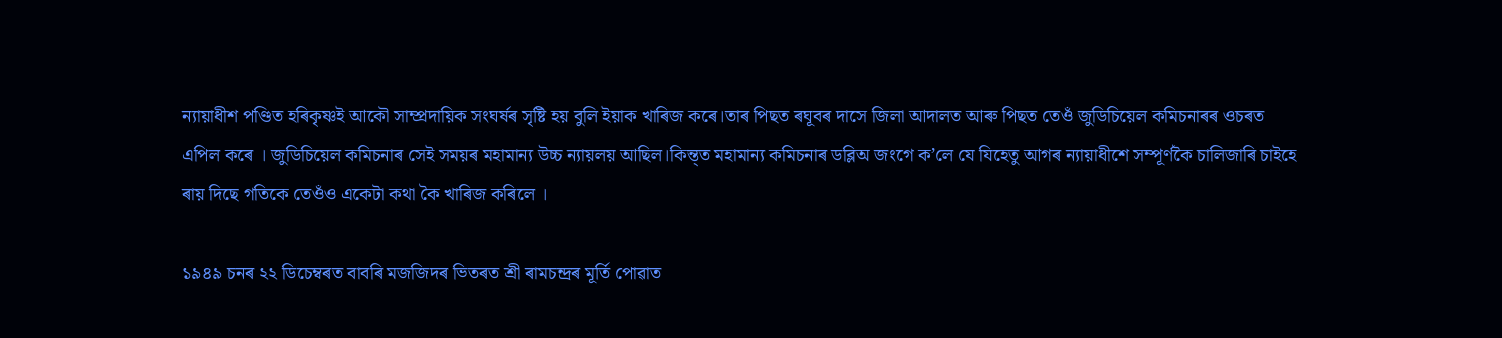ন্যায়াধীশ পণ্ডিত হৰিকৃষ্ণই আকৌ সাম্প্ৰদায়িক সংঘৰ্ষৰ সৃষ্টি হয় বুলি ইয়াক খাৰিজ কৰে।তাৰ পিছত ৰঘূবৰ দাসে জিলা আদালত আৰু পিছত তেওঁ জুডিচিয়েল কমিচনাৰৰ ওচৰত এপিল কৰে । জুডিচিয়েল কমিচনাৰ সেই সময়ৰ মহামান্য উচ্চ ন্যায়লয় আছিল।কিন্ত্ত মহামান্য কমিচনাৰ ডব্লিঅ জংগে ক’লে যে যিহেতু আগৰ ন্যায়াধীশে সম্পূৰ্ণকৈ চালিজাৰি চাইহে ৰায় দিছে গতিকে তেওঁও একেটা কথা কৈ খাৰিজ কৰিলে ।

১৯৪৯ চনৰ ২২ ডিচেম্বৰত বাবৰি মজজিদৰ ভিতৰত শ্ৰী ৰামচন্দ্ৰৰ মূৰ্তি পোৱাত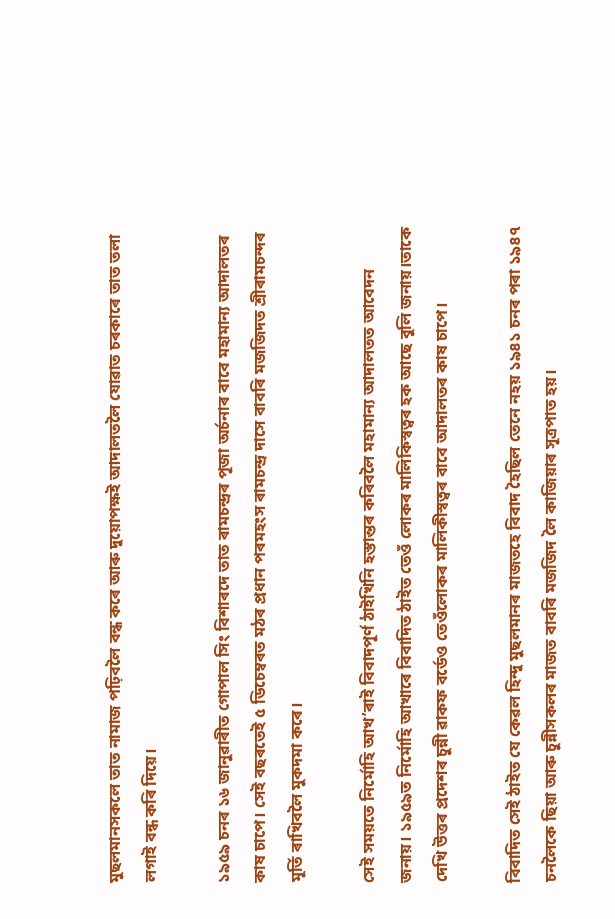মুছলমানসকলে তাত নামাজ পঢ়িবলৈ বন্ধ কৰে আৰু দুয়োপক্ষই আদালতলৈ যোৱাত চৰকাৰে তাত তলা লগাই বন্ধ কৰি দিয়ে।

১৯৫৯ চনৰ ১৬ জানুৱাৰীত গোপাল সিং বিশাৰদে তাত ৰামচন্দ্ৰৰ পূজা অৰ্চনাৰ বাবে মহামান্য আদালতৰ কাষ চাপে। সেই বছৰতেই ৫ ডিচেম্বৰত মঠৰ প্ৰধান পৰমহংস ৰামচন্দ্ৰ দাসে বাবৰি মজজিদত শ্ৰীৰামচন্দৰ মূৰ্তি ৰাখিবলৈ মুকদমা কৰে।

সেই সময়তে নিৰ্মোহি আখ’ৰাই বিবাদপূৰ্ণ ঠাইখিনি হস্তান্তৰ কৰিবলৈ মহামান্য আদালতত আবেদন জনায়। ১৯৫৯ত নিৰ্মোহি আখাৰে বিবাদিত ঠাইত তেওঁ লোকৰ মালিকিস্বত্বৰ হক আছে বুলি জনায়।তাকে দেখি উত্তৰ প্ৰদেশৰ চুন্নী ৱাকফ বৰ্ডেও তেওঁলোকৰ মালিকীস্বত্বৰ বাবে আদালতৰ কাষ চাপে।

বিবাদিত সেই ঠাইত যে কেৱল হিন্দু মুছলমানৰ মাজতহে বিবাদ হৈছিল তেনে নহয় ১৯৪১ চনৰ পৰা ১৯৪৭ চনলৈকে ছিয়া আৰু চুন্নীসকলৰ মাজত বাবৰি মজজিদ লৈ কাজিয়াৰ সূত্ৰপাত হয়।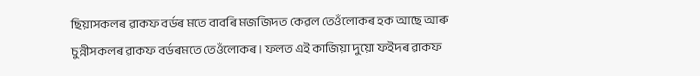ছিয়াসকলৰ ৱাকফ বৰ্ডৰ মতে বাবৰি মজজিদত কেৱল তেওঁলোকৰ হক আছে আৰু চুন্নীসকলৰ ৱাকফ বৰ্ডৰমতে তেওঁলোকৰ। ফলত এই কাজিয়া দুয়ো ফইদৰ ৱাকফ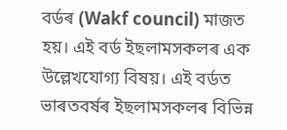বৰ্ডৰ (Wakf council) মাজত হয়। এই বৰ্ড ইছলামসকলৰ এক উল্লেখযোগ্য বিষয়। এই বৰ্ডত ভাৰতবৰ্ষৰ ইছলামসকলৰ বিভিন্ন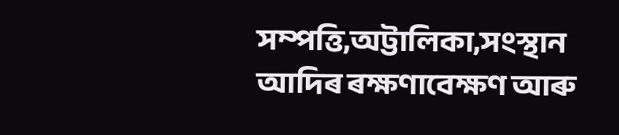সম্পত্তি,অট্টালিকা,সংস্থান আদিৰ ৰক্ষণাবেক্ষণ আৰু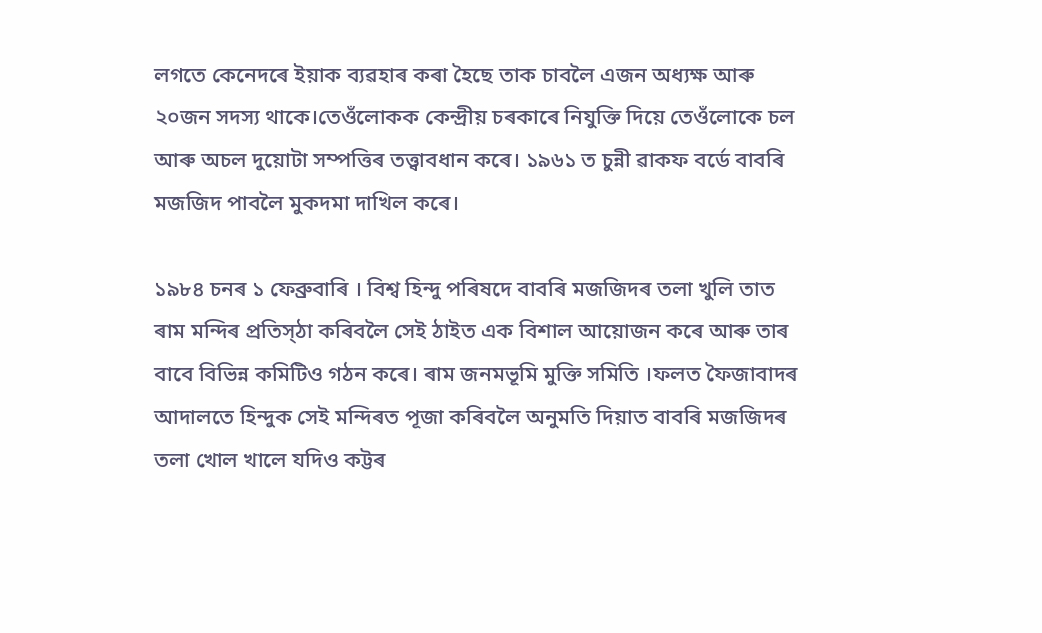লগতে কেনেদৰে ইয়াক ব্যৱহাৰ কৰা হৈছে তাক চাবলৈ এজন অধ্যক্ষ আৰু ২০জন সদস্য থাকে।তেওঁলোকক কেন্দ্ৰীয় চৰকাৰে নিযুক্তি দিয়ে তেওঁলোকে চল আৰু অচল দুয়োটা সম্পত্তিৰ তত্ত্বাবধান কৰে। ১৯৬‍১ ত চুন্নী ৱাকফ বৰ্ডে বাবৰি মজজিদ পাবলৈ মুকদমা দাখিল কৰে।

১৯৮৪ চনৰ ১ ফেব্ৰুবাৰি । বিশ্ব হিন্দু পৰিষদে বাবৰি মজজিদৰ তলা খুলি তাত ৰাম মন্দিৰ প্ৰতিস্ঠা কৰিবলৈ সেই ঠাইত এক বিশাল আয়োজন কৰে আৰু তাৰ বাবে বিভিন্ন কমিটিও গঠন কৰে। ৰাম জনমভূমি মুক্তি সমিতি ।ফলত ফৈজাবাদৰ আদালতে হিন্দুক সেই মন্দিৰত পূজা কৰিবলৈ অনুমতি দিয়াত বাবৰি মজজিদৰ তলা খোল খালে যদিও কট্টৰ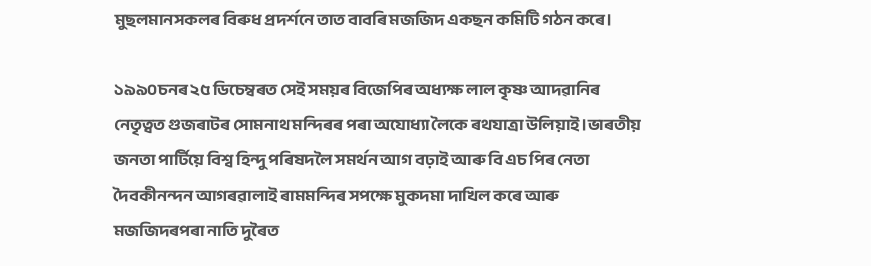মুছলমানসকলৰ বিৰুধ প্ৰদৰ্শনে তাত বাবৰি মজজিদ একছন কমিটি গঠন কৰে।

১৯৯০চনৰ ২৫ ডিচেম্বৰত সেই সময়ৰ বিজেপিৰ অধ্যক্ষ লাল কৃষ্ণ আদৱানিৰ নেতৃত্বত গুজৰাটৰ সোমনাথ মন্দিৰৰ পৰা অযোধ্যা লৈকে ৰথযাত্ৰা উলিয়াই।ভাৰতীয় জনতা পাৰ্টিয়ে বিশ্ব হিন্দু পৰিষদলৈ সমৰ্থন আগ বঢ়াই আৰু বি এচ পিৰ নেতা দৈবকীনন্দন আগৰৱালাই ৰামমন্দিৰ সপক্ষে মুকদমা দাখিল কৰে আৰু মজজিদৰপৰা নাতি দুৰৈত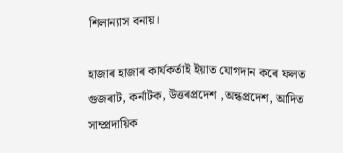শিলান্যাস বনায়।

হাজাৰ হাজাৰ কাৰ্যকৰ্তাই ইয়াত যোগদান কৰে ফলত গুজৰাট, কৰ্নাটক, উত্তৰপ্ৰদেশ ,অন্ধপ্ৰদেশ, আদিত সাম্প্ৰদায়িক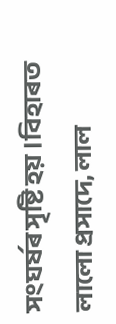সংঘৰ্ষৰ সৃষ্টি হয় ।বিহাৰত লালো প্ৰসাদে, লাল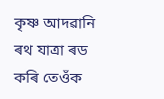কৃষ্ণ আদৱানি ৰথ যাত্ৰা ৰড কৰি তেওঁক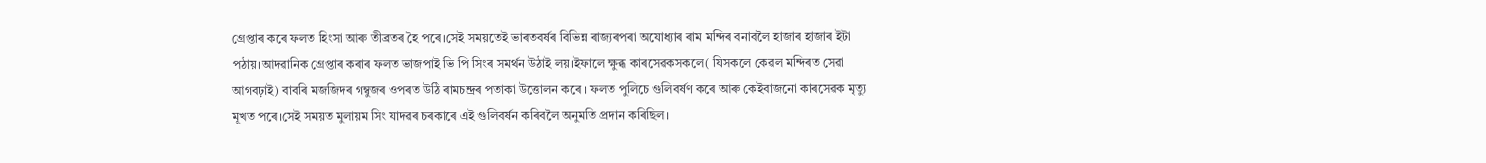গ্ৰেপ্তাৰ কৰে ফলত হিংসা আৰু তীব্ৰতৰ হৈ পৰে।সেই সময়তেই ভাৰতবৰ্ষৰ বিভিন্ন ৰাজ্যৰপৰা অযোধ্যাৰ ৰাম মন্দিৰ বনাবলৈ হাজাৰ হাজাৰ ইটা পঠায়।আদৱানিক গ্ৰেপ্তাৰ কৰাৰ ফলত ভাজপাই ভি পি সিংৰ সমৰ্থন উঠাই লয়।ইফালে ক্ষুব্ধ কাৰসেৱকসকলে( যিসকলে কেৱল মন্দিৰত সেৱা আগবঢ়াই) বাবৰি মজজিদৰ গম্বুজৰ ওপৰত উঠি ৰামচন্দ্ৰৰ পতাকা উত্তোলন কৰে । ফলত পুলিচে গুলিবৰ্ষণ কৰে আৰু কেইবাজনো কাৰসেৱক মৃত্যু মূখত পৰে।সেই সময়ত মুলায়ম সিং যাদৱৰ চৰকাৰে এই গুলিবৰ্ষন কৰিবলৈ অনুমতি প্ৰদান কৰিছিল।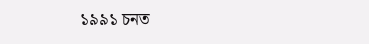১৯৯১ চনত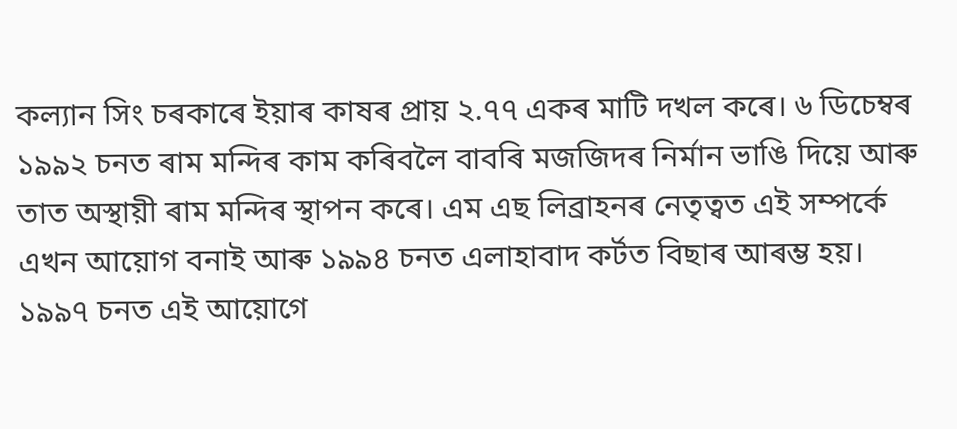কল্যান সিং চৰকাৰে ইয়াৰ কাষৰ প্ৰায় ২.৭৭ একৰ মাটি দখল কৰে। ৬ ডিচেম্বৰ ১৯৯২ চনত ৰাম মন্দিৰ কাম কৰিবলৈ বাবৰি মজজিদৰ নিৰ্মান ভাঙি দিয়ে আৰু তাত অস্থায়ী ৰাম মন্দিৰ স্থাপন কৰে। এম এছ লিব্ৰাহনৰ নেতৃত্বত এই সম্পৰ্কে এখন আয়োগ বনাই আৰু ১৯৯৪ চনত এলাহাবাদ কৰ্টত বিছাৰ আৰম্ভ হয়। ১৯৯৭ চনত এই আয়োগে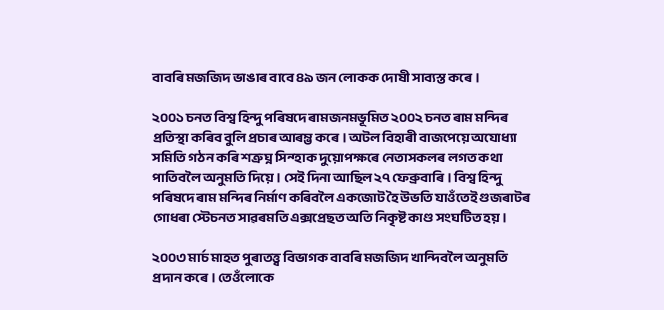বাবৰি মজজিদ ভাঙাৰ বাবে ৪৯ জন লোকক দোষী সাব্যস্ত কৰে।

২০০১ চনত বিশ্ব হিন্দু পৰিষদে ৰামজনমভূমিত ২০০২ চনত ৰাম মন্দিৰ প্ৰতিস্থা কৰিব বুলি প্ৰচাৰ আৰম্ভ কৰে। অটল বিহাৰী বাজপেয়ে অযোধ্যা সমিতি গঠন কৰি শত্ৰুঘ্ন সিন্হাক দুয়োপক্ষৰে নেতাসকলৰ লগত কথা পাতিবলৈ অনুমতি দিয়ে। সেই দিনা আছিল ২৭ ফেব্ৰুবাৰি। বিশ্ব হিন্দু পৰিষদে ৰাম মন্দিৰ নিৰ্মাণ কৰিবলৈ একজোট হৈ উভতি যাওঁতেই গুজৰাটৰ গোধৰা স্টেচনত সাৱৰমতি এক্সপ্ৰেছত অতি নিকৃষ্ট কাণ্ড সংঘটিত হয়।

২০০৩ মাৰ্চ মাহত পুৰাতত্ত্ব বিভাগক বাবৰি মজজিদ খান্দিবলৈ অনুমতি প্ৰদান কৰে। তেওঁলোকে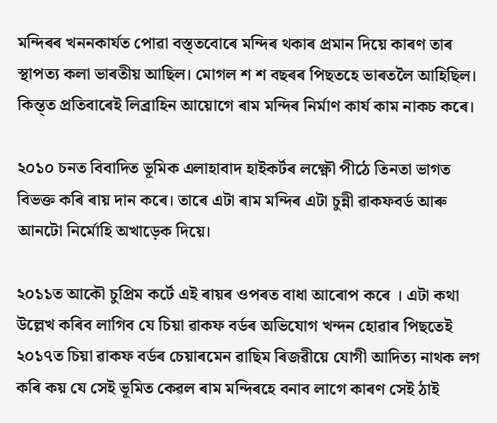মন্দিৰৰ খননকাৰ্যত পোৱা বস্ত্তবোৰে মন্দিৰ থকাৰ প্ৰমান দিয়ে কাৰণ তাৰ স্থাপত্য কলা ভাৰতীয় আছিল। মোগল শ শ বছৰৰ পিছতহে ভাৰতলৈ আহিছিল। কিন্ত্ত প্ৰতিবাৰেই লিব্ৰাহিন আয়োগে ৰাম মন্দিৰ নিৰ্মাণ কাৰ্য কাম নাকচ কৰে।

২০১০ চনত বিবাদিত ভূমিক এলাহাবাদ হাইকৰ্টৰ লক্ষ্ণৌ পীঠে তিনতা ভাগত বিভক্ত কৰি ৰায় দান কৰে। তাৰে এটা ৰাম মন্দিৰ এটা চুন্নী ৱাকফবৰ্ড আৰু আনটো নিৰ্মোহি অখাড়েক দিয়ে।

২০১১ত আকৌ চুপ্ৰিম কৰ্টে এই ৰায়ৰ ওপৰত বাধা আৰোপ কৰে । এটা কথা উল্লেখ কৰিব লাগিব যে চিয়া ৱাকফ বৰ্ডৰ অভিযোগ খন্দন হোৱাৰ পিছতেই ২০১৭ত চিয়া ৱাকফ বৰ্ডৰ চেয়াৰমেন ৱাছিম ৰিজৱীয়ে যোগী আদিত্য নাথক লগ কৰি কয় যে সেই ভূমিত কেৱল ৰাম মন্দিৰহে বনাব লাগে কাৰণ সেই ঠাই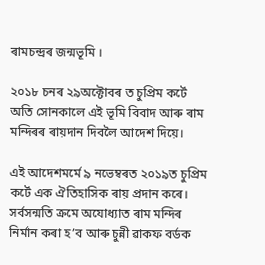ৰামচন্দ্ৰৰ জন্মভূমি ।

২০১৮ চনৰ ২৯অক্টোবৰ ত চুপ্ৰিম কৰ্টে অতি সোনকালে এই ভূমি বিবাদ আৰু ৰাম মন্দিৰৰ ৰায়দান দিবলৈ আদেশ দিয়ে।

এই আদেশমৰ্মে ৯ নভেম্বৰত ২০১৯ত চুপ্ৰিম কৰ্টে এক ঐতিহাসিক ৰায় প্ৰদান কৰে। সৰ্বসন্মতি ক্ৰমে অযোধ্যাত ৰাম মন্দিৰ নিৰ্মান কৰা হ’ব আৰু চুন্নী ৱাকফ বৰ্ডক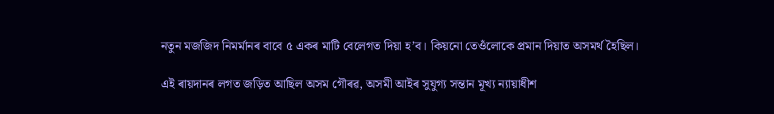নতুন মজজিদ নিমৰ্মানৰ বাবে ৫ একৰ মাটি বেলেগত দিয়া হ’ব। কিয়নো তেওঁলোকে প্ৰমান দিয়াত অসমৰ্থ হৈছিল।

এই ৰায়দানৰ লগত জড়িত আছিল অসম গৌৰৱ, অসমী আইৰ সুযুগ্য সন্তান মূখ্য ন্যায়াধীশ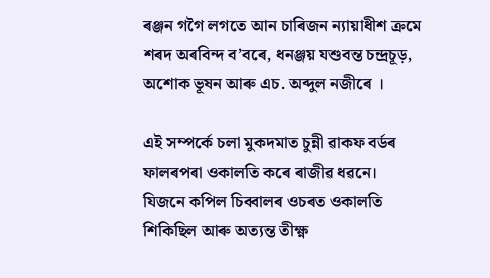ৰঞ্জন গগৈ লগতে আন চাৰিজন ন্যায়াধীশ ক্ৰমে শৰদ অৰবিন্দ ব’বৰে, ধনঞ্জয় যশুবন্ত চন্দ্ৰচূড়, অশোক ভূষন আৰু এচ. অব্দুল নজীৰে ।

এই সম্পৰ্কে চলা মুকদমাত চুন্নী ৱাকফ বৰ্ডৰ ফালৰপৰা ওকালতি কৰে ৰাজীৱ ধৱনে। যিজনে কপিল চিব্বালৰ ওচৰত ওকালতি শিকিছিল আৰু অত্যন্ত তীক্ষ্ণ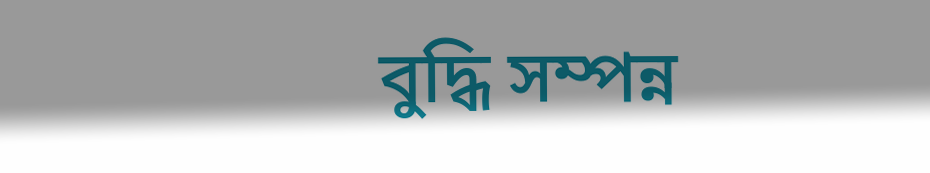বুদ্ধি সম্পন্ন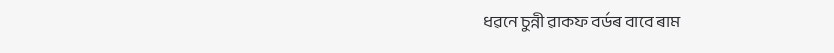ধৱনে চুন্নী ৱাকফ বৰ্ডৰ বাবে ৰাম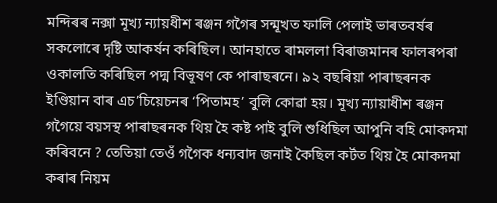মন্দিৰৰ নক্সা মূখ্য ন্যায়ধীশ ৰঞ্জন গগৈৰ সন্মূখত ফালি পেলাই ভাৰতবৰ্ষৰ সকলোৰে দৃষ্টি আকৰ্ষন কৰিছিল। আনহাতে ৰামললা বিৰাজমানৰ ফালৰপৰা ওকালতি কৰিছিল পদ্ম বিভূষণ কে পাৰাছৰনে। ৯২ বছৰিয়া পাৰাছৰনক ইণ্ডিয়ান বাৰ এচ’চিয়েচনৰ ‘পিতামহ’ বুলি কোৱা হয়। মূখ্য ন্যায়াধীশ ৰঞ্জন গগৈয়ে বয়সস্থ পাৰাছৰনক থিয় হৈ কষ্ট পাই বুলি শুধিছিল আপুনি বহি মোকদমা কৰিবনে ? তেতিয়া তেওঁ গগৈক ধন্যবাদ জনাই কৈছিল কৰ্টত থিয় হৈ মোকদমা কৰাৰ নিয়ম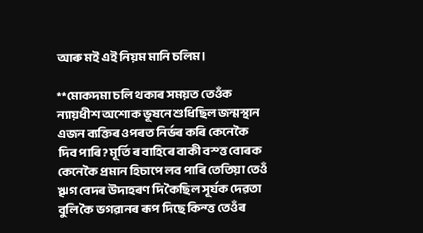আৰু মই এই নিয়ম মানি চলিম।

**মোকদমা চলি থকাৰ সময়ত তেওঁক ন্যায়ধীশ অশোক ভূষনে শুধিছিল জন্মস্থান এজন ব্যক্তিৰ ওপৰত নিৰ্ভৰ কৰি কেনেকৈ দিব পাৰি? মূৰ্তি ৰ বাহিৰে বাকী বস্ত্ত বোৰক কেনেকৈ প্ৰমান হিচাপে লব পাৰি তেতিয়া তেওঁ ৠগ বেদৰ উদাহৰণ দি কৈছিল সূৰ্যক দেৱতা বুলি কৈ ভগৱানৰ ৰূপ দিছে কিন্ত্ত তেওঁৰ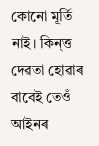কোনো মূৰ্তি নাই। কিন্ত্ত দেৱতা হোৱাৰ বাবেই তেওঁ আইনৰ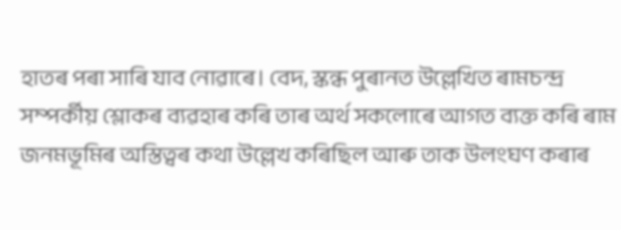হাতৰ পৰা সাৰি যাব নোৱাৰে। বেদ, স্কন্ধ পুৰানত উল্লেখিত ৰামচন্দ্ৰ সম্পৰ্কীয় শ্লোকৰ ব্যৱহাৰ কৰি তাৰ অৰ্থ সকলোৰে আগত ব্যক্ত কৰি ৰাম জনমভূমিৰ অস্তিত্বৰ কথা উল্লেখ কৰিছিল আৰু তাক উলংঘণ কৰাৰ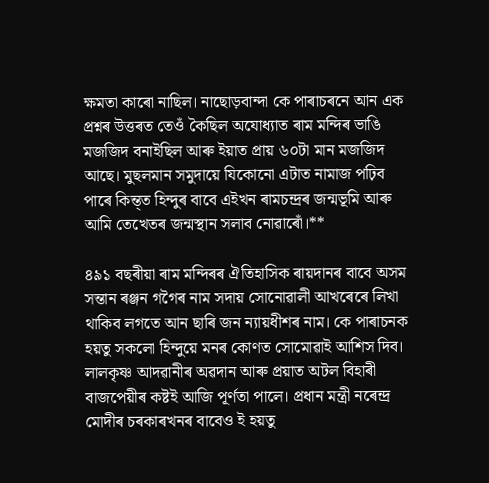ক্ষমতা কাৰো নাছিল। নাছোড়বান্দা কে পাৰাচৰনে আন এক প্ৰশ্নৰ উত্তৰত তেওঁ কৈছিল অযোধ্যাত ৰাম মন্দিৰ ভাঙি মজজিদ বনাইছিল আৰু ইয়াত প্ৰায় ৬০টা মান মজজিদ আছে। মুছলমান সমুদায়ে যিকোনো এটাত নামাজ পঢ়িব পাৰে কিন্ত্ত হিন্দুৰ বাবে এইখন ৰামচন্দ্ৰৰ জন্মভূমি আৰু আমি তেখেতৰ জন্মস্থান সলাব নোৱাৰোঁ।**

৪৯১ বছৰীয়া ৰাম মন্দিৰৰ ঐতিহাসিক ৰায়দানৰ বাবে অসম সন্তান ৰঞ্জন গগৈৰ নাম সদায় সোনোৱালী আখৰেৰে লিখা থাকিব লগতে আন ছাৰি জন ন্যায়ধীশৰ নাম। কে পাৰাচনক হয়তু সকলো হিন্দুয়ে মনৰ কোণত সোমোৱাই আশিস দিব। লালকৃষ্ণ আদৱানীৰ অৱদান আৰু প্ৰয়াত অটল বিহাৰী বাজপেয়ীৰ কষ্টই আজি পূৰ্ণতা পালে। প্ৰধান মন্ত্ৰী নৰেন্দ্ৰ মোদীৰ চৰকাৰখনৰ বাবেও ই হয়তু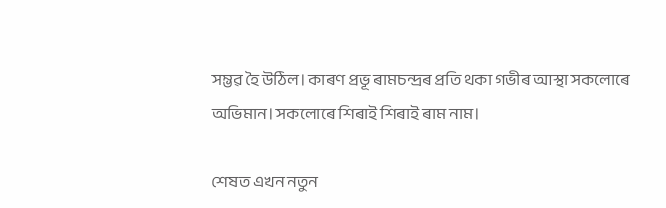সম্ভৱ হৈ উঠিল। কাৰণ প্ৰভূ ৰামচন্দ্ৰৰ প্ৰতি থকা গভীৰ আস্থা সকলোৰে অভিমান। সকলোৰে শিৰাই শিৰাই ৰাম নাম।

শেষত এখন নতুন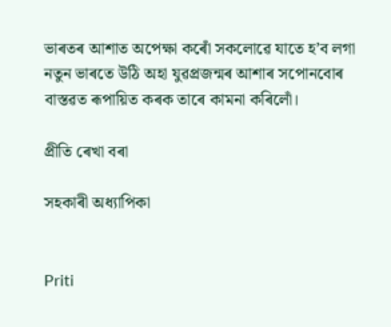ভাৰতৰ আশাত অপেক্ষা কৰোঁ সকলোৱে যাতে হ’ব লগা নতুন ভাৰতে উঠি অহা যুৱপ্ৰজন্মৰ আশাৰ সপোনবোৰ বাস্তৱত ৰূপায়িত কৰক তাৰে কামনা কৰিলোঁ।

প্ৰীতি ৰেখা বৰা

সহকাৰী অধ্যাপিকা


Priti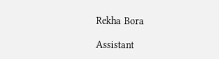Rekha Bora

Assistant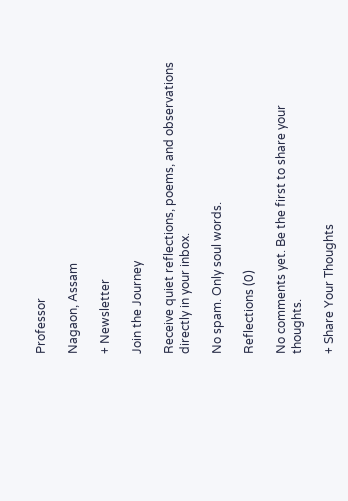Professor

Nagaon, Assam

+ Newsletter

Join the Journey

Receive quiet reflections, poems, and observations directly in your inbox.

No spam. Only soul words.

Reflections (0)

No comments yet. Be the first to share your thoughts.

+ Share Your Thoughts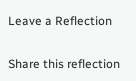Leave a Reflection

Share this reflection